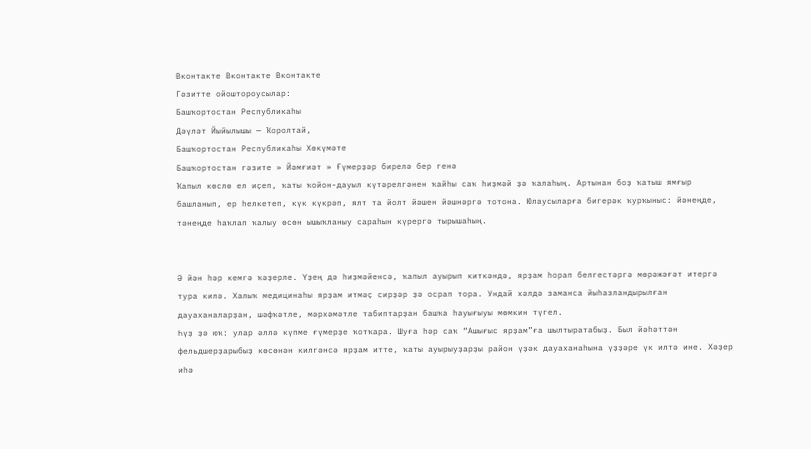Вконтакте Вконтакте Вконтакте
Гәзитте ойоштороусылар:
Башҡортостан Республикаһы
Дәүләт Йыйылышы — Ҡоролтай,
Башҡортостан Республикаһы Хөкүмәте
Башҡортостан гәзите » Йәмғиәт » Ғүмерҙәр бирелә бер генә
Ҡапыл көслө ел иҫеп, ҡаты ҡойон-дауыл күтәрелгәнен ҡайһы саҡ һиҙмәй ҙә ҡалаһың. Артынан боҙ ҡатыш ямғыр башланып, ер һелкетеп, күк күкрәп, ялт та йолт йәшен йәшнәргә тотона. Юлаусыларға бигерәк ҡурҡыныс: йәнеңде, тәнеңде һаҡлап ҡалыу өсөн ышыҡланыу сараһын күрергә тырышаһың.


Ә йән һәр кемгә ҡәҙерле. Үҙең дә һиҙмәйенсә, ҡапыл ауырып киткәндә, ярҙам һорап белгестәргә мөрәжәғәт итергә тура килә. Халыҡ медицинаһы ярҙам итмәҫ сирҙәр ҙә осрап тора. Ундай хәлдә заманса йыһазландырылған дауаханаларҙан, шәфҡәтле, мәрхәмәтле табиптарҙан башҡа һауығыуы мөмкин түгел.
Һүҙ ҙә юҡ: улар әллә күпме ғүмерҙе ҡотҡара. Шуға һәр саҡ “Ашығыс ярҙам”ға шылтыратабыҙ. Был йәһәттән фельдшерҙарыбыҙ көсөнән килгәнсә ярҙам итте, ҡаты ауырыуҙарҙы район үҙәк дауаханаһына үҙҙәре үк илтә ине. Хәҙер иһә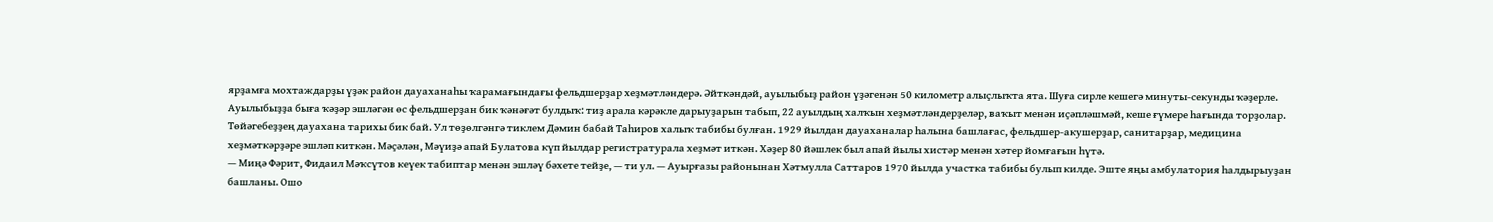ярҙамға мохтаждарҙы үҙәк район дауаханаһы ҡарамағындағы фельдшерҙар хеҙмәтләндерә. Әйткәндәй, ауылыбыҙ район үҙәгенән 50 километр алыҫлыҡта ята. Шуға сирле кешегә минуты-секунды ҡәҙерле. Ауылыбыҙҙа быға ҡәҙәр эшләгән өс фельдшерҙан бик ҡәнәғәт булдыҡ: тиҙ арала кәрәкле дарыуҙарын табып, 22 ауылдың халҡын хеҙмәтләндерҙеләр, ваҡыт менән иҫәпләшмәй, кеше ғүмере һағында торҙолар.
Төйәгебеҙҙең дауахана тарихы бик бай. Ул төҙөлгәнгә тиклем Дәмин бабай Таһиров халыҡ табибы булған. 1929 йылдан дауаханалар һалына башлағас, фельдшер-акушерҙар, санитарҙар, медицина хеҙмәткәрҙәре эшләп киткән. Мәҫәлән, Мәүиҙә апай Булатова күп йылдар регистратурала хеҙмәт иткән. Хәҙер 80 йәшлек был апай йылы хистәр менән хәтер йомғағын һүтә.
— Миңә Фәрит, Фидаил Мәҡсүтов кеүек табиптар менән эшләү бәхете тейҙе, — ти ул. — Ауырғазы районынан Хәтмулла Саттаров 1970 йылда участка табибы булып килде. Эште яңы амбулатория һалдырыуҙан башланы. Ошо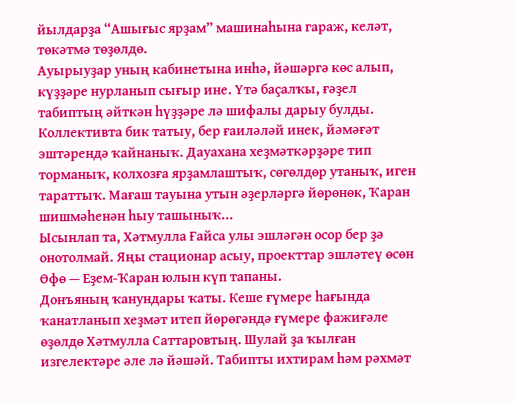йылдарҙа “Ашығыс ярҙам” машинаһына гараж, келәт, төкәтмә төҙөлдө.
Ауырыуҙар уның кабинетына инһә, йәшәргә көс алып, күҙҙәре нурланып сығыр ине. Үтә баҫалҡы, ғәҙел табиптың әйткән һүҙҙәре лә шифалы дарыу булды. Коллективта бик татыу, бер ғаиләләй инек, йәмәғәт эштәрендә ҡайнаныҡ. Дауахана хеҙмәткәрҙәре тип торманыҡ, колхозға ярҙамлаштыҡ, сөгөлдөр утаныҡ, иген тараттыҡ. Мағаш тауына утын әҙерләргә йөрөнөк, Ҡаран шишмәһенән һыу ташыныҡ...
Ысынлап та, Хәтмулла Ғайса улы эшләгән осор бер ҙә онотолмай. Яңы стационар асыу, проекттар эшләтеү өсөн Өфө — Еҙем-Ҡаран юлын күп тапаны.
Донъяның ҡанундары ҡаты. Кеше ғүмере һағында ҡанатланып хеҙмәт итеп йөрөгәндә ғүмере фажиғәле өҙөлдө Хәтмулла Саттаровтың. Шулай ҙа ҡылған изгелектәре әле лә йәшәй. Табипты ихтирам һәм рәхмәт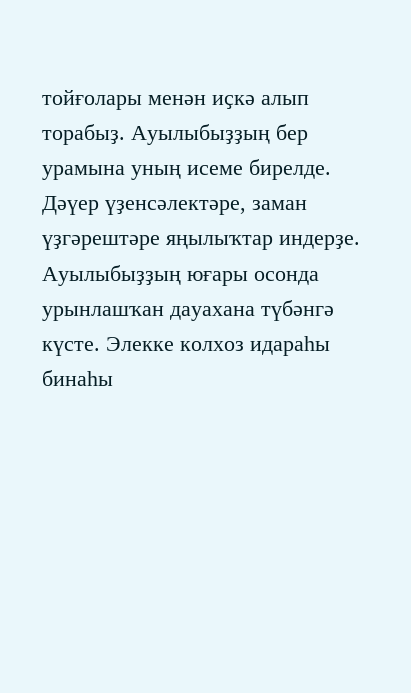тойғолары менән иҫкә алып торабыҙ. Ауылыбыҙҙың бер урамына уның исеме бирелде.
Дәүер үҙенсәлектәре, заман үҙгәрештәре яңылыҡтар индерҙе. Ауылыбыҙҙың юғары осонда урынлашҡан дауахана түбәнгә күсте. Элекке колхоз идараһы бинаһы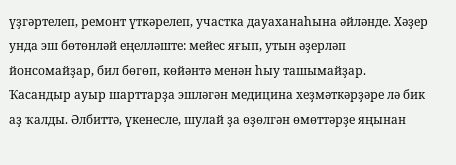үҙгәртелеп, ремонт үткәрелеп, участка дауаханаһына әйләнде. Хәҙер унда эш бөтөнләй еңелләште: мейес яғып, утын әҙерләп йонсомайҙар, бил бөгөп, көйәнтә менән һыу ташымайҙар.
Ҡасандыр ауыр шарттарҙа эшләгән медицина хеҙмәткәрҙәре лә бик аҙ ҡалды. Әлбиттә, үкенесле, шулай ҙа өҙөлгән өмөттәрҙе яңынан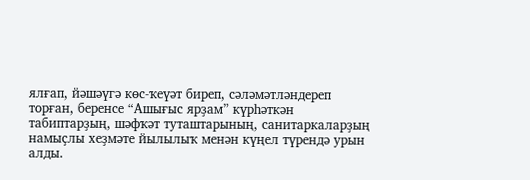ялғап, йәшәүгә көс-ҡеүәт биреп, сәләмәтләндереп торған, беренсе “Ашығыс ярҙам” күрһәткән табиптарҙың, шәфҡәт туташтарының, санитаркаларҙың намыҫлы хеҙмәте йылылыҡ менән күңел түрендә урын алды.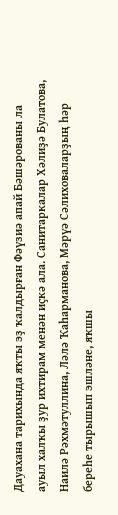Дауахана тарихында яҡты эҙ ҡалдырған Фәүзиә апай Бәшәрованы ла ауыл халҡы ҙур ихтирам менән иҫкә ала. Санитаркалар Хәлиҙә Булатова, Наилә Рәхмәтуллина, Ләлә Ҡаһарманова, Мәрүә Сәлиховаларҙың һәр береһе тырышып эшләне, яҡшы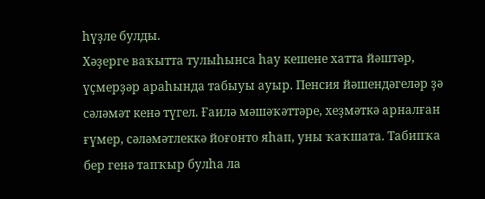һүҙле булды.
Хәҙерге ваҡытта тулыһынса һау кешене хатта йәштәр, үҫмерҙәр араһында табыуы ауыр. Пенсия йәшендәгеләр ҙә сәләмәт кенә түгел. Ғаилә мәшәҡәттәре, хеҙмәткә арналған ғүмер, сәләмәтлеккә йоғонто яһап, уны ҡаҡшата. Табипҡа бер генә тапҡыр булһа ла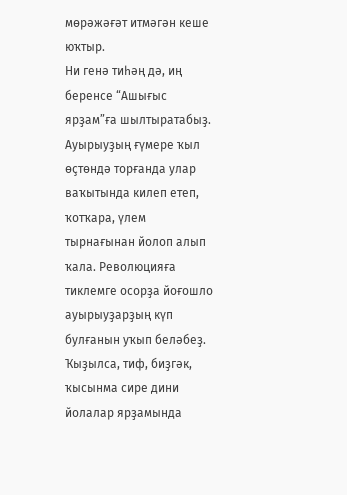мөрәжәғәт итмәгән кеше юҡтыр.
Ни генә тиһәң дә, иң беренсе “Ашығыс ярҙам”ға шылтыратабыҙ. Ауырыуҙың ғүмере ҡыл өҫтөндә торғанда улар ваҡытында килеп етеп, ҡотҡара, үлем тырнағынан йолоп алып ҡала. Революцияға тиклемге осорҙа йоғошло ауырыуҙарҙың күп булғанын уҡып беләбеҙ. Ҡыҙылса, тиф, биҙгәк, ҡысынма сире дини йолалар ярҙамында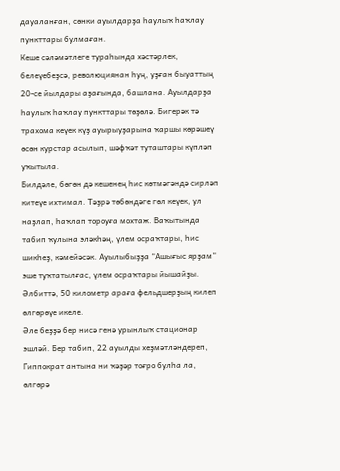дауаланған, сөнки ауылдарҙа һаулыҡ һаҡлау пункттары булмаған.
Кеше сәләмәтлеге тураһында хәстәрлек, белеүебеҙсә, революциянан һуң, уҙған быуаттың 20-се йылдары аҙағында, башлана. Ауылдарҙа һаулыҡ һаҡлау пункттары төҙөлә. Бигерәк тә трахома кеүек күҙ ауырыуҙарына ҡаршы көрәшеү өсөн курстар асылып, шәфҡәт туташтары күпләп уҡытыла.
Билдәле, бөгөн дә кешенең һис көтмәгәндә сирләп китеүе ихтимал. Тәҙрә төбөндәге гөл кеүек, ул наҙлап, һаҡлап тороуға мохтаж. Ваҡытында табип ҡулына эләкһәң, үлем осраҡтары, һис шикһеҙ, кәмейәсәк. Ауылыбыҙҙа “Ашығыс ярҙам” эше туҡтатылғас, үлем осраҡтары йышайҙы. Әлбиттә, 50 километр араға фельдшерҙың килеп өлгөрөүе икеле.
Әле беҙҙә бер нисә генә урынлыҡ стационар эшләй. Бер табип, 22 ауылды хеҙмәтләндереп, Гиппократ антына ни ҡәҙәр тоғро булһа ла, өлгөрә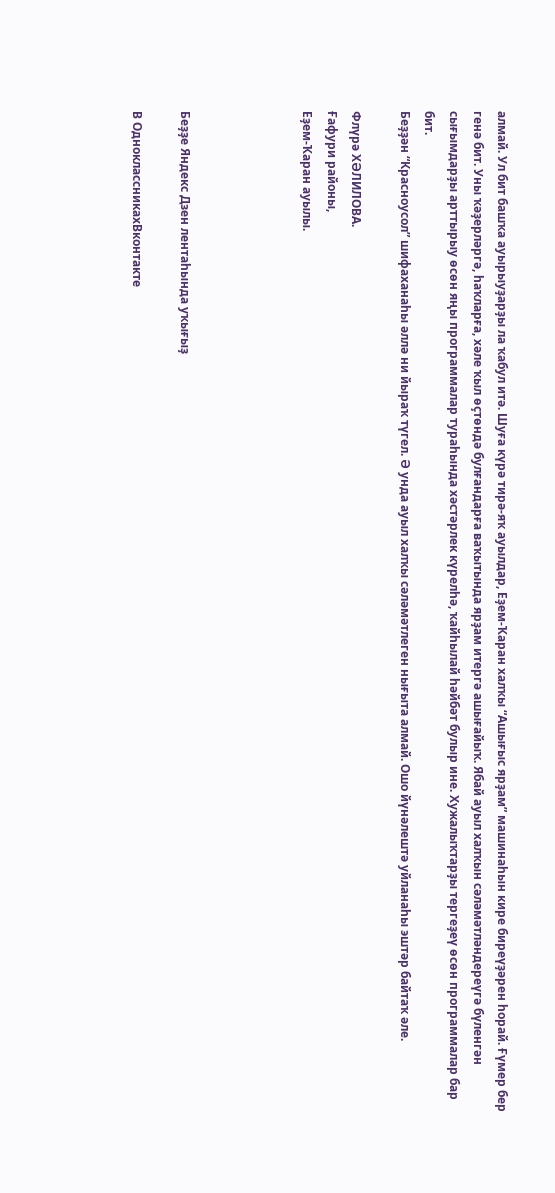алмай. Ул бит башҡа ауырыуҙарҙы ла ҡабул итә. Шуға күрә тирә-яҡ ауылдар, Еҙем-Ҡаран халҡы “Ашығыс ярҙам” машинаһын кире биреүҙәрен һорай. Ғүмер бер генә бит. Уны ҡәҙерләргә, һаҡларға, хәле ҡыл өҫтөндә булғандарға ваҡытында ярҙам итергә ашығайыҡ. Ябай ауыл халҡын сәләмәтләндереүгә бүленгән сығымдарҙы арттырыу өсөн яңы программалар тураһында хәстәрлек күрелһә, ҡайһылай һәйбәт булыр ине. Хужалыҡтарҙы тергеҙеү өсөн программалар бар бит.
Беҙҙән “Красноусол” шифаханаһы әллә ни йыраҡ түгел. Ә унда ауыл халҡы сәләмәтлеген нығыта алмай. Ошо йүнәлештә уйланаһы эштәр байтаҡ әле.

Флүрә ХӘЛИЛОВА.
Ғафури районы,
Еҙем-Ҡаран ауылы.




Беҙҙе Яндекс Дзен лентаһында уҡығыҙ

В ОдноклассникахВконтакте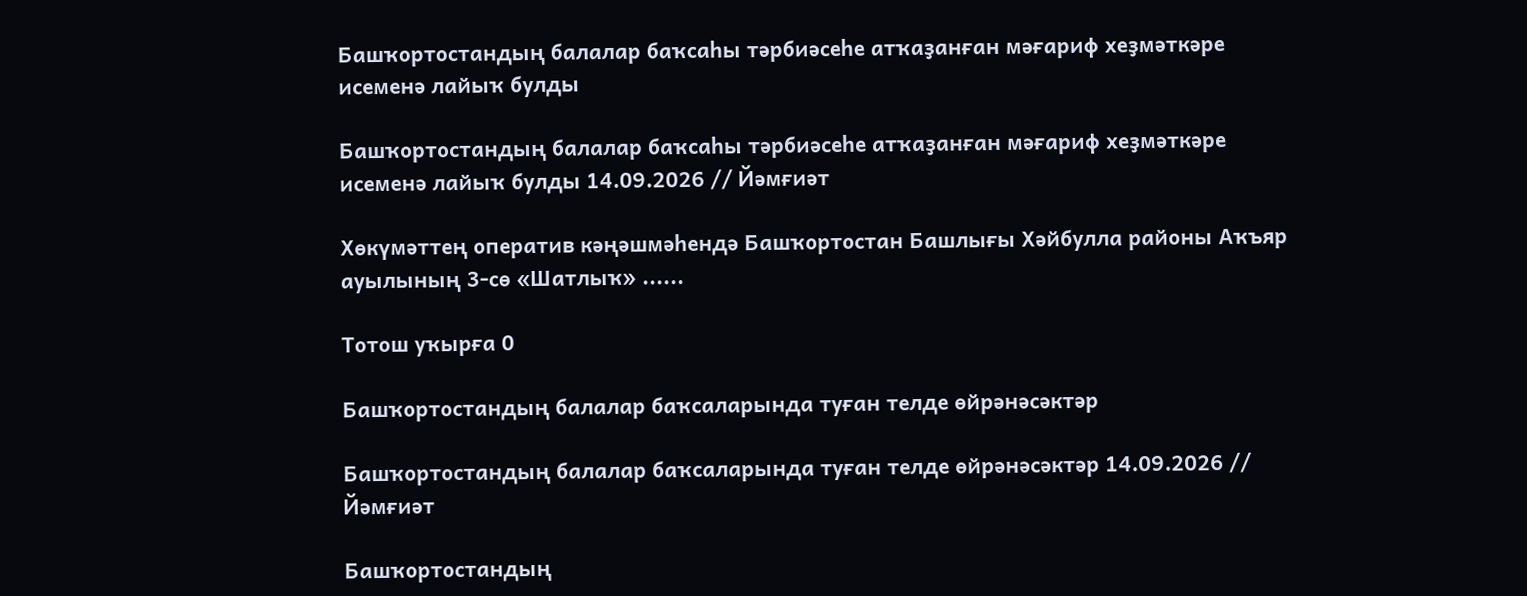Башҡортостандың балалар баҡсаһы тәрбиәсеһе атҡаҙанған мәғариф хеҙмәткәре исеменә лайыҡ булды

Башҡортостандың балалар баҡсаһы тәрбиәсеһе атҡаҙанған мәғариф хеҙмәткәре исеменә лайыҡ булды 14.09.2026 // Йәмғиәт

Хөкүмәттең оператив кәңәшмәһендә Башҡортостан Башлығы Хәйбулла районы Аҡъяр ауылының 3-сө «Шатлыҡ» ......

Тотош уҡырға 0

Башҡортостандың балалар баҡсаларында туған телде өйрәнәсәктәр

Башҡортостандың балалар баҡсаларында туған телде өйрәнәсәктәр 14.09.2026 // Йәмғиәт

Башҡортостандың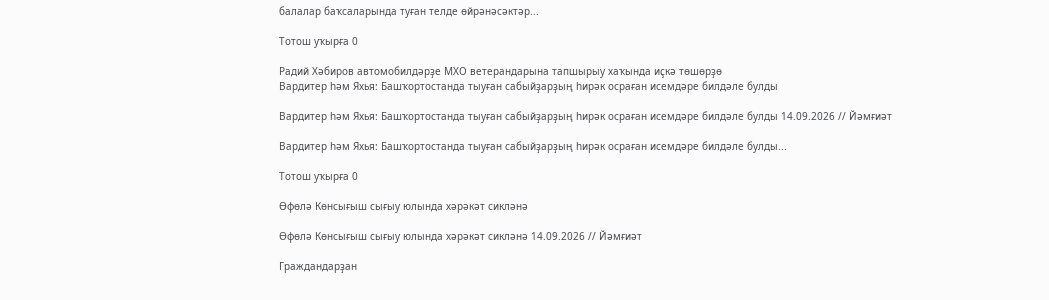балалар баҡсаларында туған телде өйрәнәсәктәр...

Тотош уҡырға 0

Радий Хәбиров автомобилдәрҙе МХО ветерандарына тапшырыу хаҡында иҫкә төшөрҙө
Вардитер һәм Яхья: Башҡортостанда тыуған сабыйҙарҙың һирәк осраған исемдәре билдәле булды

Вардитер һәм Яхья: Башҡортостанда тыуған сабыйҙарҙың һирәк осраған исемдәре билдәле булды 14.09.2026 // Йәмғиәт

Вардитер һәм Яхья: Башҡортостанда тыуған сабыйҙарҙың һирәк осраған исемдәре билдәле булды...

Тотош уҡырға 0

Өфөлә Көнсығыш сығыу юлында хәрәкәт сикләнә

Өфөлә Көнсығыш сығыу юлында хәрәкәт сикләнә 14.09.2026 // Йәмғиәт

Граждандарҙан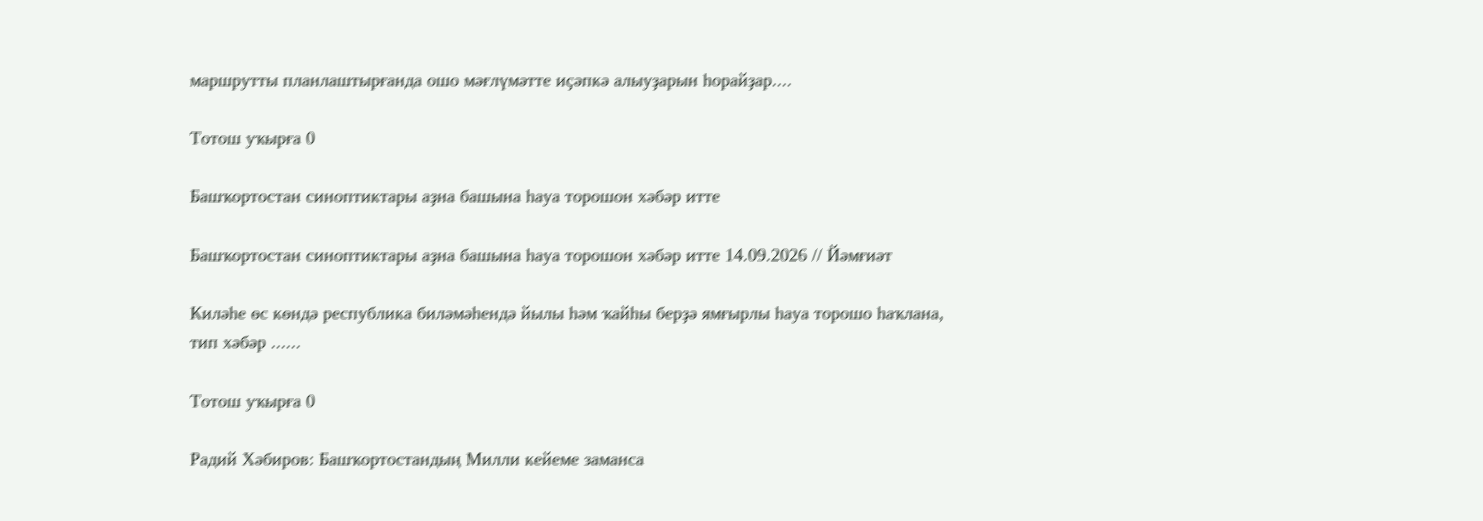маршрутты планлаштырғанда ошо мәғлүмәтте иҫәпкә алыуҙарын һорайҙар....

Тотош уҡырға 0

Башҡортостан синоптиктары аҙна башына һауа торошон хәбәр итте

Башҡортостан синоптиктары аҙна башына һауа торошон хәбәр итте 14.09.2026 // Йәмғиәт

Киләһе өс көндә республика биләмәһендә йылы һәм ҡайһы берҙә ямғырлы һауа торошо һаҡлана, тип хәбәр ......

Тотош уҡырға 0

Радий Хәбиров: Башҡортостандың Милли кейеме заманса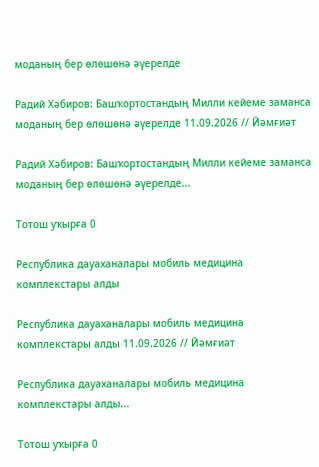моданың бер өлөшөнә әүерелде

Радий Хәбиров: Башҡортостандың Милли кейеме заманса моданың бер өлөшөнә әүерелде 11.09.2026 // Йәмғиәт

Радий Хәбиров: Башҡортостандың Милли кейеме заманса моданың бер өлөшөнә әүерелде...

Тотош уҡырға 0

Республика дауаханалары мобиль медицина комплекстары алды

Республика дауаханалары мобиль медицина комплекстары алды 11.09.2026 // Йәмғиәт

Республика дауаханалары мобиль медицина комплекстары алды...

Тотош уҡырға 0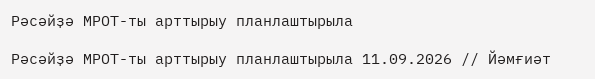Рәсәйҙә МРОТ-ты арттырыу планлаштырыла

Рәсәйҙә МРОТ-ты арттырыу планлаштырыла 11.09.2026 // Йәмғиәт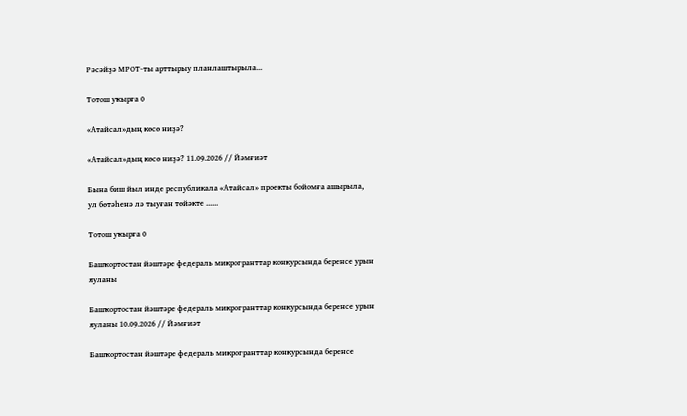Рәсәйҙә МРОТ-ты арттырыу планлаштырыла...

Тотош уҡырға 0

«Атайсал»дың көсө ниҙә?

«Атайсал»дың көсө ниҙә? 11.09.2026 // Йәмғиәт

Бына биш йыл инде республикала «Атайсал» проекты бойомға ашырыла, ул бөтәһенә лә тыуған төйәкте ......

Тотош уҡырға 0

Башҡортостан йәштәре федераль микрогранттар конкурсында беренсе урын яуланы

Башҡортостан йәштәре федераль микрогранттар конкурсында беренсе урын яуланы 10.09.2026 // Йәмғиәт

Башҡортостан йәштәре федераль микрогранттар конкурсында беренсе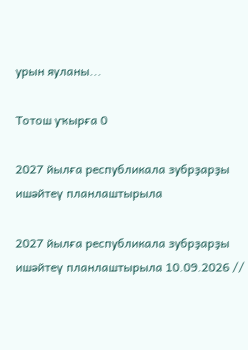урын яуланы...

Тотош уҡырға 0

2027 йылға республикала зубрҙарҙы ишәйтеү планлаштырыла

2027 йылға республикала зубрҙарҙы ишәйтеү планлаштырыла 10.09.2026 //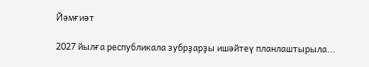Йәмғиәт

2027 йылға республикала зубрҙарҙы ишәйтеү планлаштырыла...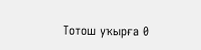Тотош уҡырға 0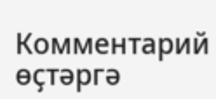Комментарий өҫтәргә